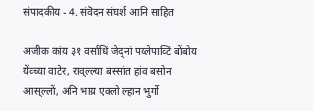संपादकीय - 4. संवॆदन संघर्श आनि साहित

अजीक कांय ३१ वर्साधिं जेद्नां पय्लेपाव्टिं बोंबोय येंव्च्या वाटेर, राव्‌ल्ल्या बस्सांत हांव बसोन आस्‌ल्लों, अनि भाय्र एक्लो ल्हान भुर्गो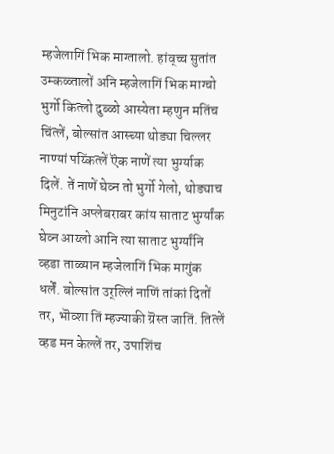म्हजेलागिं भिक माग्तालो. हांव्‌च्च सुतांत उम्कळ्तालों अनि म्हजेलागिं भिक माग्चो भुर्गो कित्लो दुब्ळो आस्येता म्हणुन मतिंच चिंत्लें, बोल्सांत आस्च्या थोड्या चिल्लर नाण्यां पय्किंत्लें ऎक नाणें त्या भुर्ग्याक दिलें. तें नाणें घेव्न तो भुर्गो गेलो, थोड्याच मिनुटांनि अप्लेबराबर कांय साताट भुर्ग्यांक घेव्न आय्लो आनि त्या साताट भुर्ग्यांनि व्हडा ताळ्यान म्हजेलागिं भिक मागुंक धर्लें. बोल्सांत उर्‌ल्लिं नाणिं तांकां दितों तर, भॊव्शा तिं म्हज्याकी ग्रॆस्त जातिं. तित्लें व्हड मन केल्लें तर, उपाशिंच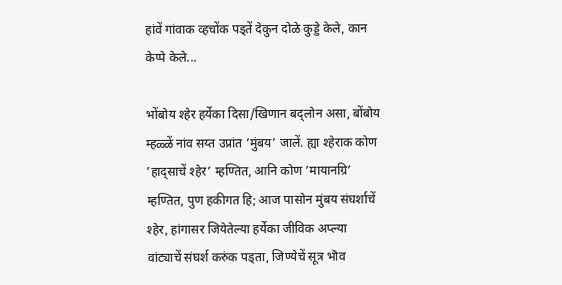हांवें गांवाक व्हचोंक पड्तें देकुन दोळे कुड्डे केले, कान केप्पे केले...

भोंबोय श्हेर हर्येका दिसा/खिणान बद्लोन असा, बोंबोय म्हळ्ळें नांव सय्त उप्रांत ’मुंबय’ जालें. ह्या श्हेराक कोण ’हाद्‌साचें श्हेर’ म्हण्तित, आनि कोण ’मायानग्रि’ म्हण्तित, पुण हकीगत हि; आज पासोन मुंबय संघर्शाचें श्हेर, हांगासर जियेतेल्या हर्येका जीविक अप्ल्या वांट्याचें संघर्श करुंक पड्ता, जिण्येचें सूत्र भॊव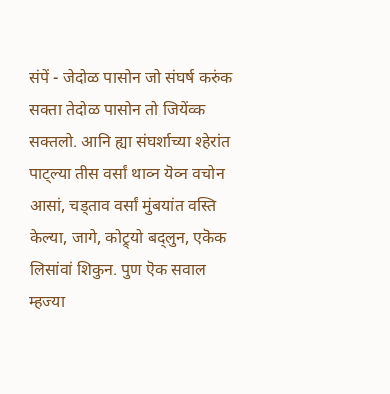संपें - जेदोळ पासोन जो संघर्ष करुंक सक्ता तेदोळ पासोन तो जियेंव्क सक्तलो. आनि ह्या संघर्शाच्या श्हेरांत पाट्ल्या तीस वर्सां थाव्न यॆव्न वचोन आसां, चड्ताव वर्सां मुंबयांत वस्ति केल्या, जागे, कोट्र्यो बद्लुन, एकॆक लिसांवां शिकुन. पुण ऎक सवाल म्हज्या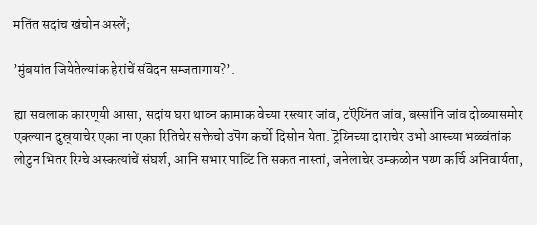मतिंत सदांच खंचोन अस्लें;

’मुंबयांत जियेतेल्यांक हेरांचें संवॆदन सम्जतागाय?’.

ह्या सवलाक कारण्‌यी आसा, सदांय घरा थाव्न कामाक वेच्या रस्त्यार जांव, टऎय्निंत जांव, बस्सांनि जांव दोळ्यासमोर एक्ल्यान दुस्र्याचेर एका ना एका रितिचेर सक्तेचो उपॆग कर्चो दिसोन येता. ट्रॆय्निच्या दाराचेर उभो आस्च्या भळ्वंतांक लोटुन भितर रिग्चे अस्कत्यांचें संघर्श, आनि सभार पाव्टिं ति सकत नास्तां, जनेलाचेर उम्कळोन पय्ण कर्चि अनिवार्यता,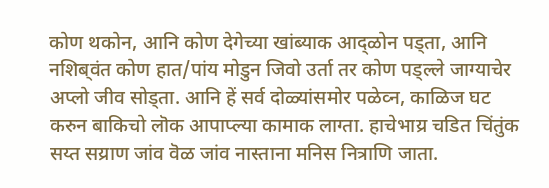कोण थकोन, आनि कोण देगेच्या खांब्याक आद्ळोन पड्ता, आनि नशिब्‌वंत कोण हात/पांय मोडुन जिवो उर्ता तर कोण पड्‌ल्ले जाग्याचेर अप्लो जीव सोड्ता. आनि हें सर्व दोळ्यांसमोर पळेव्न, काळिज घट करुन बाकिचो लॊक आपाप्ल्या कामाक लाग्ता. हाचेभाय्र चडित चिंतुंक सय्त सय्राण जांव वॆळ जांव नास्ताना मनिस नित्राणि जाता.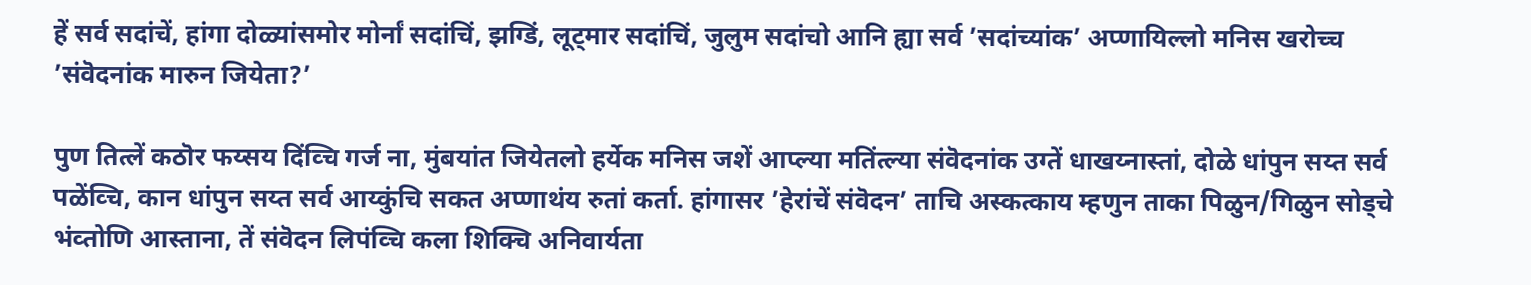हें सर्व सदांचें, हांगा दोळ्यांसमोर मोर्नां सदांचिं, झग्डिं, लूट्‌मार सदांचिं, जुलुम सदांचो आनि ह्या सर्व ’सदांच्यांक’ अप्णायिल्लो मनिस खरोच्च ’संवॆदनांक मारुन जियेता?’

पुण तित्लें कठॊर फय्सय दिंव्चि गर्ज ना, मुंबयांत जियेतलो हर्येक मनिस जशें आप्ल्या मतिंत्ल्या संवॆदनांक उग्तें धाखय्नास्तां, दोळे धांपुन सय्त सर्व पळेंव्चि, कान धांपुन सय्त सर्व आय्कुंचि सकत अप्णाथंय रुतां कर्ता. हांगासर ’हेरांचें संवॆदन’ ताचि अस्कत्काय म्हणुन ताका पिळुन/गिळुन सोड्चे भंव्तोणि आस्ताना, तें संवॆदन लिपंव्चि कला शिक्चि अनिवार्यता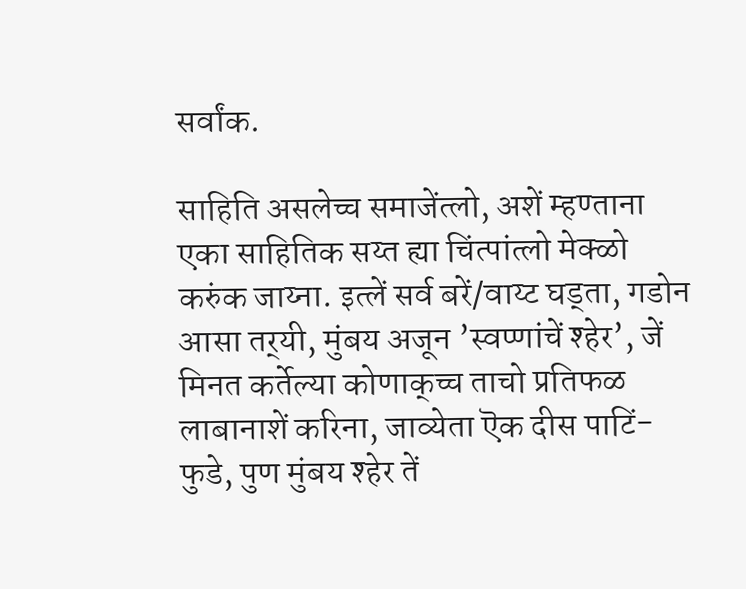सर्वांक.

साहिति असलेच्च समाजेंत्लो, अशें म्हण्ताना एका साहितिक सय्त ह्या चिंत्पांत्लो मेक्ळो करुंक जाय्ना. इत्लें सर्व बरें/वाय्ट घड्ता, गडोन आसा तर्‌यी, मुंबय अजून ’स्वप्णांचें श्हेर’, जें मिनत कर्तेल्या कोणाक्‌च्च ताचो प्रतिफळ लाबानाशें करिना, जाव्येता ऎक दीस पाटिं-फुडे, पुण मुंबय श्हेर तें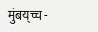मुंबय्‌च्च -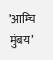’आम्चि मुंबय’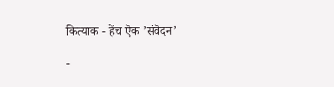कित्याक - हेंच ऎक ’संवॆदन’

-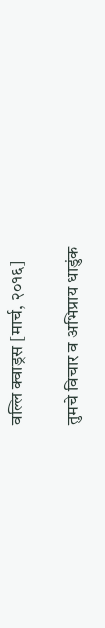वल्लि क्वाड्रस [मार्च, २०१६]

तुमचे विचार व अभिप्राय धाडुंक